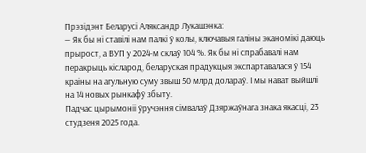Прэзідэнт Беларусі Аляксандр Лукашэнка:
— Як бы ні ставілі нам палкі ў колы, ключавыя галіны эканомікі даюць прырост, а ВУП у 2024-м склаў 104 %. Як бы ні спрабавалі нам перакрыць кісларод, беларуская прадукцыя экспартавалася ў 154 краіны на агульную суму звыш 50 млрд долараў. І мы нават выйшлі на 14 новых рынкафў збыту.
Падчас цырымоніі ўручэння сімвалаў Дзяржаўнага знака якасці, 23 студзеня 2025 года.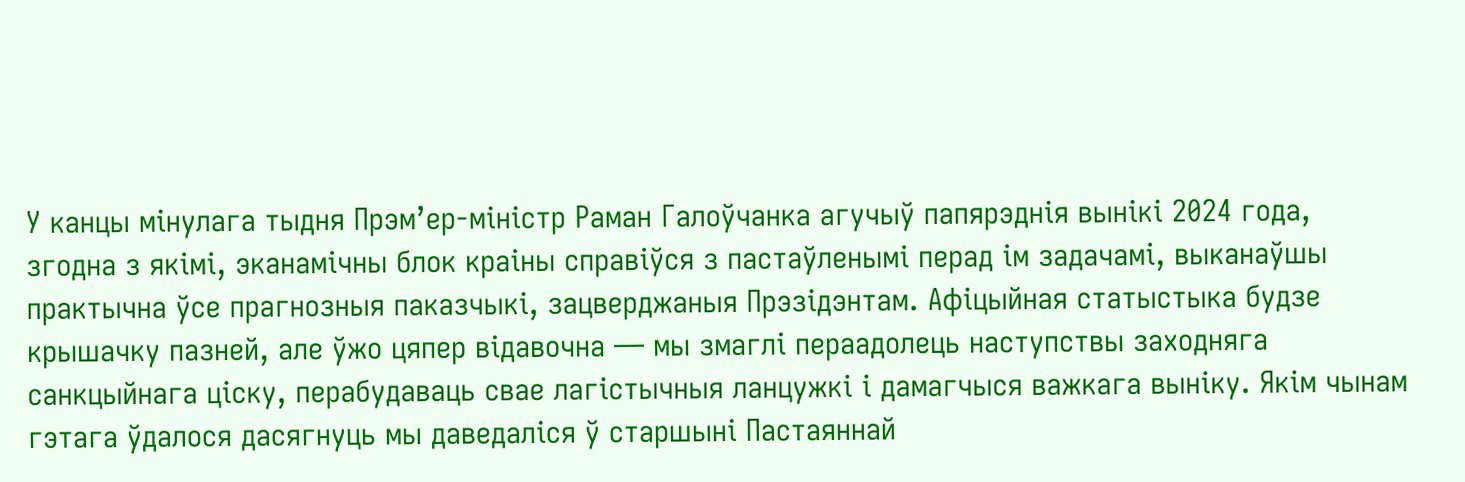У канцы мінулага тыдня Прэм’ер-міністр Раман Галоўчанка агучыў папярэднія вынікі 2024 года, згодна з якімі, эканамічны блок краіны справіўся з пастаўленымі перад ім задачамі, выканаўшы практычна ўсе прагнозныя паказчыкі, зацверджаныя Прэзідэнтам. Афіцыйная статыстыка будзе крышачку пазней, але ўжо цяпер відавочна — мы змаглі пераадолець наступствы заходняга санкцыйнага ціску, перабудаваць свае лагістычныя ланцужкі і дамагчыся важкага выніку. Якім чынам гэтага ўдалося дасягнуць мы даведаліся ў старшыні Пастаяннай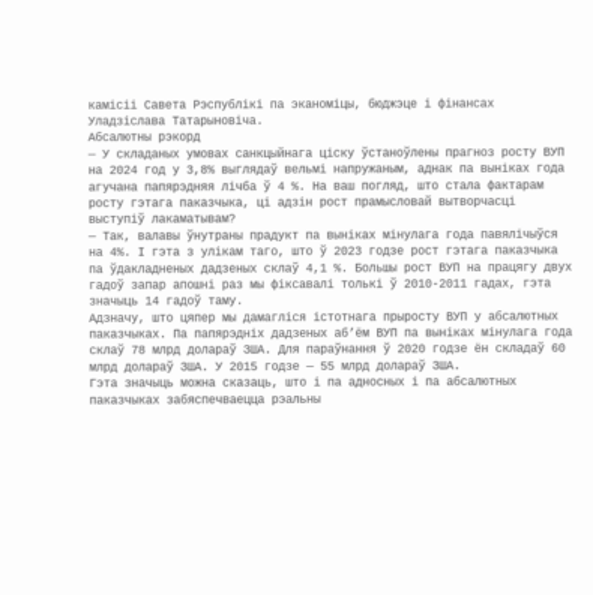камісіі Савета Рэспублікі па эканоміцы, бюджэце і фінансах Уладзіслава Татарыновіча.
Абсалютны рэкорд
— У складаных умовах санкцыйнага ціску ўстаноўлены прагноз росту ВУП на 2024 год у 3,8% выглядаў вельмі напружаным, аднак па выніках года агучана папярэдняя лічба ў 4 %. На ваш погляд, што стала фактарам росту гэтага паказчыка, ці адзін рост прамысловай вытворчасці выступіў лакаматывам?
— Так, валавы ўнутраны прадукт па выніках мінулага года павялічыўся на 4%. І гэта з улікам таго, што ў 2023 годзе рост гэтага паказчыка па ўдакладненых дадзеных склаў 4,1 %. Большы рост ВУП на працягу двух гадоў запар апошні раз мы фіксавалі толькі ў 2010-2011 гадах, гэта значыць 14 гадоў таму.
Адзначу, што цяпер мы дамагліся істотнага прыросту ВУП у абсалютных паказчыках. Па папярэдніх дадзеных аб’ём ВУП па выніках мінулага года склаў 78 млрд долараў ЗША. Для параўнання ў 2020 годзе ён складаў 60 млрд долараў ЗША. У 2015 годзе — 55 млрд долараў ЗША.
Гэта значыць можна сказаць, што і па адносных і па абсалютных паказчыках забяспечваецца рэальны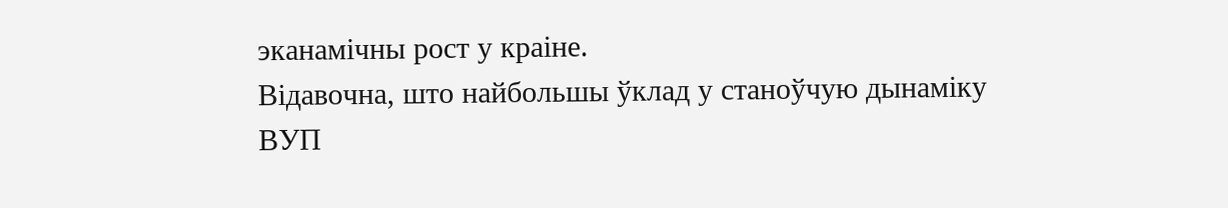эканамічны рост у краіне.
Відавочна, што найбольшы ўклад у станоўчую дынаміку ВУП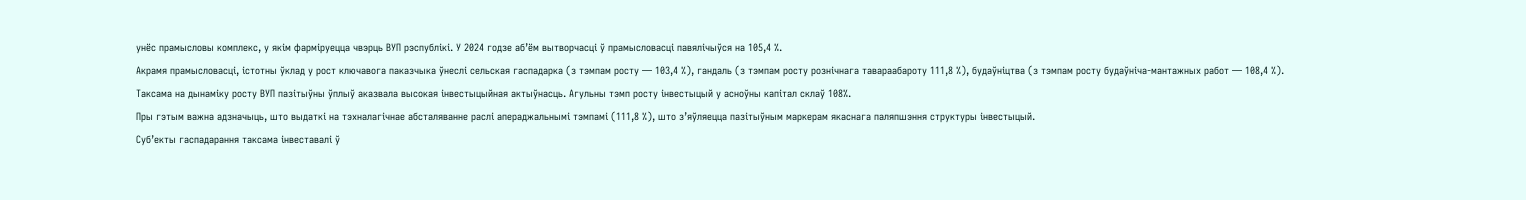унёс прамысловы комплекс, у якім фарміруецца чвэрць ВУП рэспублікі. У 2024 годзе аб’ём вытворчасці ў прамысловасці павялічыўся на 105,4 %.
Акрамя прамысловасці, істотны ўклад у рост ключавога паказчыка ўнеслі сельская гаспадарка (з тэмпам росту — 103,4 %), гандаль (з тэмпам росту рознічнага тавараабароту 111,8 %), будаўніцтва (з тэмпам росту будаўніча-мантажных работ — 108,4 %).
Таксама на дынаміку росту ВУП пазітыўны ўплыў аказвала высокая інвестыцыйная актыўнасць. Агульны тэмп росту інвестыцый у асноўны капітал склаў 108%.
Пры гэтым важна адзначыць, што выдаткі на тэхналагічнае абсталяванне раслі апераджальнымі тэмпамі (111,8 %), што з’яўляецца пазітыўным маркерам якаснага паляпшэння структуры інвестыцый.
Суб’екты гаспадарання таксама інвеставалі ў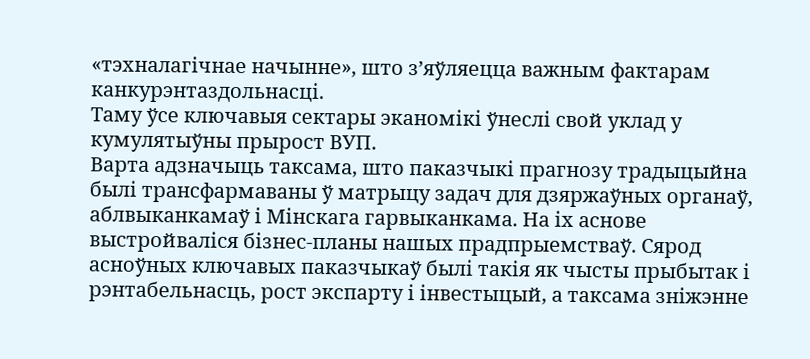«тэхналагічнае начынне», што з’яўляецца важным фактарам канкурэнтаздольнасці.
Таму ўсе ключавыя сектары эканомікі ўнеслі свой уклад у кумулятыўны прырост ВУП.
Варта адзначыць таксама, што паказчыкі прагнозу традыцыйна былі трансфармаваны ў матрыцу задач для дзяржаўных органаў, аблвыканкамаў і Мінскага гарвыканкама. На іх аснове выстройваліся бізнес-планы нашых прадпрыемстваў. Сярод асноўных ключавых паказчыкаў былі такія як чысты прыбытак і рэнтабельнасць, рост экспарту і інвестыцый, а таксама зніжэнне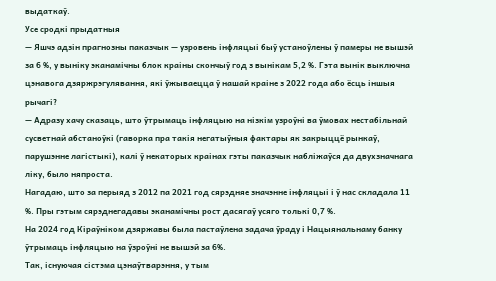выдаткаў.
Усе сродкі прыдатныя
— Яшчэ адзін прагнозны паказчык — узровень інфляцыі быў устаноўлены ў памеры не вышэй за 6 %, у выніку эканамічны блок краіны скончыў год з вынікам 5,2 %. Гэта вынік выключна цэнавога дзяржрэгулявання, які ўжываецца ў нашай краіне з 2022 года або ёсць іншыя рычагі?
— Адразу хачу сказаць, што ўтрымаць інфляцыю на нізкім узроўні ва ўмовах нестабільнай сусветнай абстаноўкі (гаворка пра такія негатыўныя фактары як закрыццё рынкаў, парушэнне лагістыкі), калі ў некаторых краінах гэты паказчык набліжаўся да двухзначнага ліку, было няпроста.
Нагадаю, што за перыяд з 2012 па 2021 год сярэдняе значэнне інфляцыі і ў нас складала 11 %. Пры гэтым сярэднегадавы эканамічны рост дасягаў усяго толькі 0,7 %.
На 2024 год Кіраўніком дзяржавы была пастаўлена задача ўраду і Нацыянальнаму банку ўтрымаць інфляцыю на ўзроўні не вышэй за 6%.
Так, існуючая сістэма цэнаўтварэння, у тым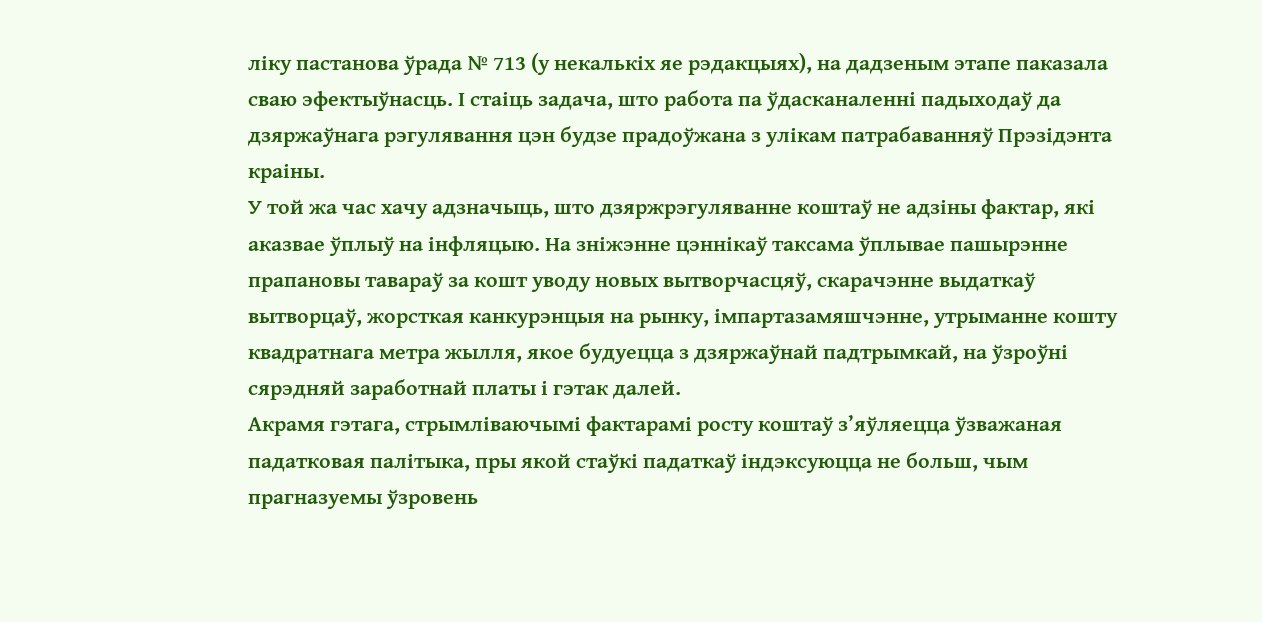ліку пастанова ўрада № 713 (у некалькіх яе рэдакцыях), на дадзеным этапе паказала сваю эфектыўнасць. І стаіць задача, што работа па ўдасканаленні падыходаў да дзяржаўнага рэгулявання цэн будзе прадоўжана з улікам патрабаванняў Прэзідэнта краіны.
У той жа час хачу адзначыць, што дзяржрэгуляванне коштаў не адзіны фактар, які аказвае ўплыў на інфляцыю. На зніжэнне цэннікаў таксама ўплывае пашырэнне прапановы тавараў за кошт уводу новых вытворчасцяў, скарачэнне выдаткаў вытворцаў, жорсткая канкурэнцыя на рынку, імпартазамяшчэнне, утрыманне кошту квадратнага метра жылля, якое будуецца з дзяржаўнай падтрымкай, на ўзроўні сярэдняй заработнай платы і гэтак далей.
Акрамя гэтага, стрымліваючымі фактарамі росту коштаў з’яўляецца ўзважаная падатковая палітыка, пры якой стаўкі падаткаў індэксуюцца не больш, чым прагназуемы ўзровень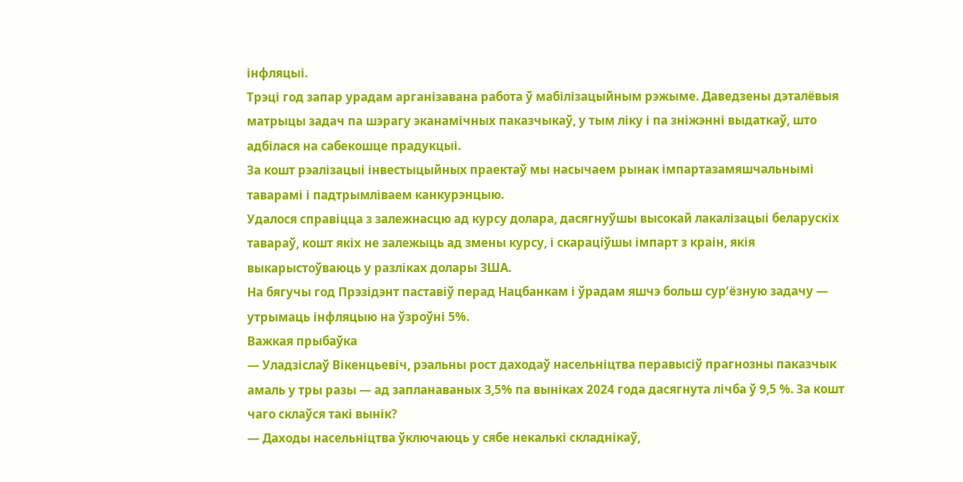інфляцыі.
Трэці год запар урадам арганізавана работа ў мабілізацыйным рэжыме. Даведзены дэталёвыя матрыцы задач па шэрагу эканамічных паказчыкаў, у тым ліку і па зніжэнні выдаткаў, што адбілася на сабекошце прадукцыі.
За кошт рэалізацыі інвестыцыйных праектаў мы насычаем рынак імпартазамяшчальнымі таварамі і падтрымліваем канкурэнцыю.
Удалося справіцца з залежнасцю ад курсу долара, дасягнуўшы высокай лакалізацыі беларускіх тавараў, кошт якіх не залежыць ад змены курсу, і скараціўшы імпарт з краін, якія выкарыстоўваюць у разліках долары ЗША.
На бягучы год Прэзідэнт паставіў перад Нацбанкам і ўрадам яшчэ больш сур’ёзную задачу — утрымаць інфляцыю на ўзроўні 5%.
Важкая прыбаўка
— Уладзіслаў Вікенцьевіч, рэальны рост даходаў насельніцтва перавысіў прагнозны паказчык амаль у тры разы — ад запланаваных 3,5% па выніках 2024 года дасягнута лічба ў 9,5 %. За кошт чаго склаўся такі вынік?
— Даходы насельніцтва ўключаюць у сябе некалькі складнікаў,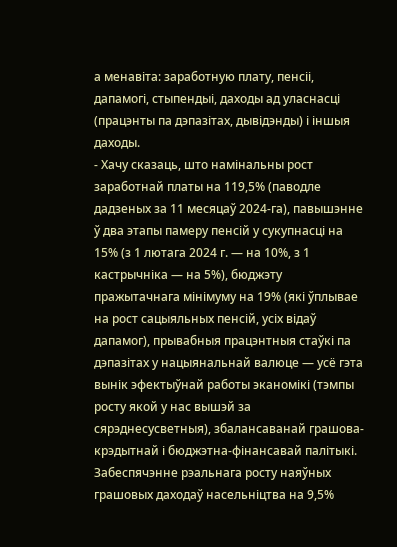а менавіта: заработную плату, пенсіі, дапамогі, стыпендыі, даходы ад уласнасці (працэнты па дэпазітах, дывідэнды) і іншыя даходы.
- Хачу сказаць, што намінальны рост заработнай платы на 119,5% (паводле дадзеных за 11 месяцаў 2024-га), павышэнне ў два этапы памеру пенсій у сукупнасці на 15% (з 1 лютага 2024 г. — на 10%, з 1 кастрычніка — на 5%), бюджэту пражытачнага мінімуму на 19% (які ўплывае на рост сацыяльных пенсій, усіх відаў дапамог), прывабныя працэнтныя стаўкі па дэпазітах у нацыянальнай валюце — усё гэта вынік эфектыўнай работы эканомікі (тэмпы росту якой у нас вышэй за сярэднесусветныя), збалансаванай грашова-крэдытнай і бюджэтна-фінансавай палітыкі.
Забеспячэнне рэальнага росту наяўных грашовых даходаў насельніцтва на 9,5%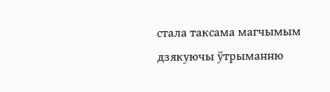стала таксама магчымым дзякуючы ўтрыманню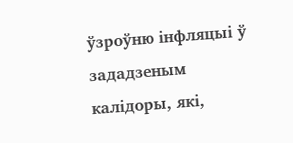ўзроўню інфляцыі ў зададзеным калідоры, які,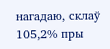нагадаю, склаў 105,2% пры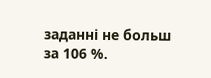заданні не больш за 106 %.